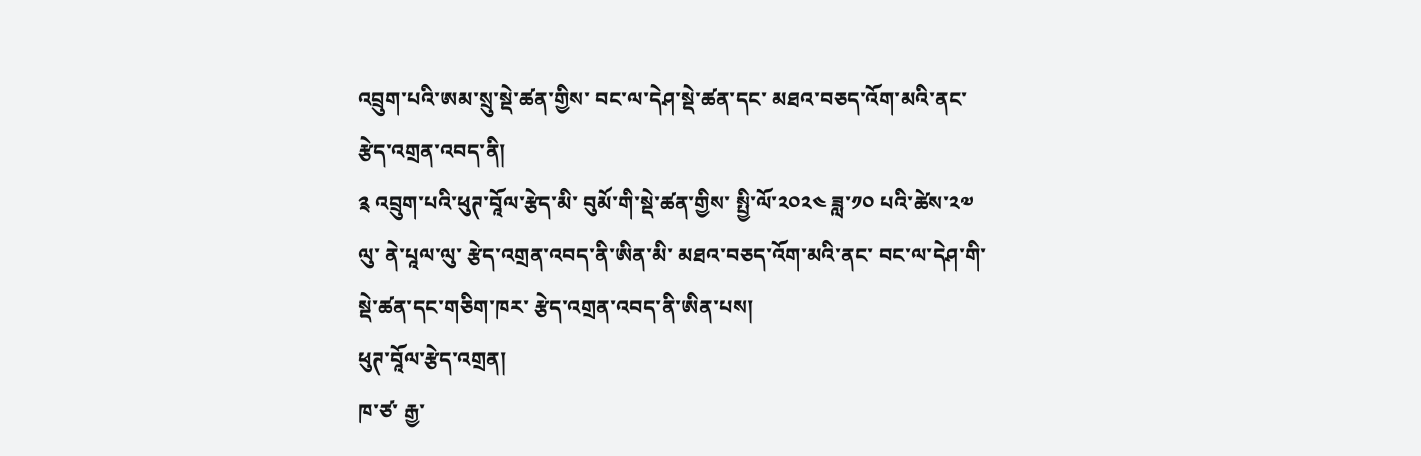འབྲུག་པའི་ཨམ་སྲུ་སྡེ་ཚན་གྱིས་ བང་ལ་དེཤ་སྡེ་ཚན་དང་ མཐའ་བཅད་འོག་མའི་ནང་ རྩེད་འགྲན་འབད་ནི།
༉ འབྲུག་པའི་ཕུཊ་བཱོལ་རྩེད་མི་ བུམོ་གི་སྡེ་ཚན་གྱིས་ སྤྱི་ལོ་༢༠༢༤ ཟླ་༡༠ པའི་ཚེས་༢༧ ལུ་ ནེ་པཱལ་ལུ་ རྩེད་འགྲན་འབད་ནི་ཨིན་མི་ མཐའ་བཅད་འོག་མའི་ནང་ བང་ལ་དེཤ་གི་ སྡེ་ཚན་དང་གཅིག་ཁར་ རྩེད་འགྲན་འབད་ནི་ཨིན་པས།
ཕུཊ་བཱོལ་རྩེད་འགྲན།
ཁ་ཙ་ རྒྱ་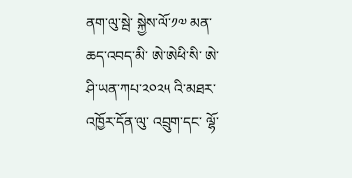ནག་ལུ་སྦེ་ སྐྱེས་ལོ་༡༧ མན་ཆད་འབད་མི་ ཨེ་ཨེཕི་སི་ ཨེ་ཤི་ཡན་ཀཔ་༢༠༢༥ འི་མཐར་འཁྱོར་དོན་ལུ་ འབྲུག་དང་ ལྷོ་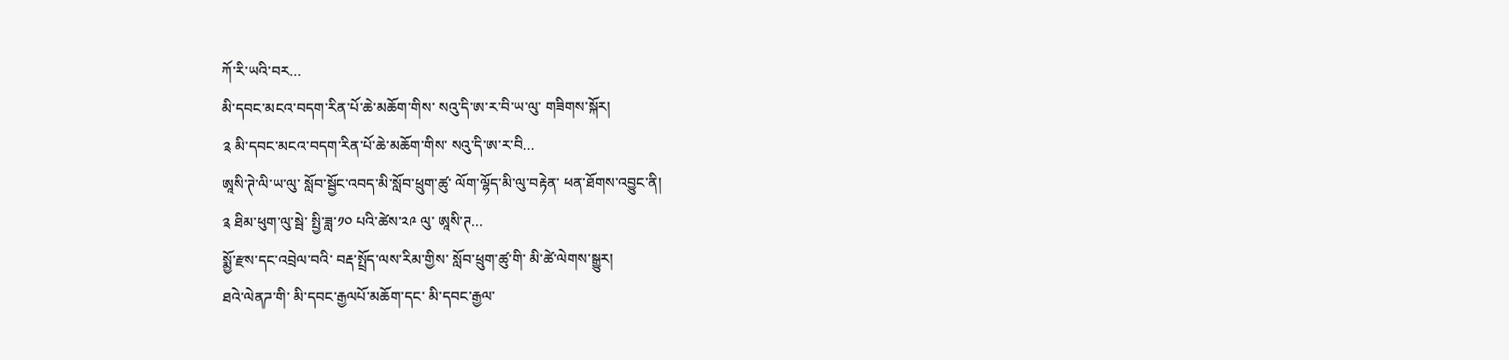ཀོ་རི་ཡའི་བར...
མི་དབང་མངའ་བདག་རིན་པོ་ཆེ་མཆོག་གིས་ སའུ་དི་ཨ་ར་བི་ཡ་ལུ་ གཟིགས་སྐོར།
༉ མི་དབང་མངའ་བདག་རིན་པོ་ཆེ་མཆོག་གིས་ སའུ་དི་ཨ་ར་བི...
ཨཱསི་ཊེ་ལི་ཡ་ལུ་ སློབ་སྦྱོང་འབད་མི་སློབ་ཕྲུག་ཚུ་ ལོག་ལྷོད་མི་ལུ་བརྟེན་ ཕན་ཐོགས་འབྱུང་ནི།
༉ ཐིམ་ཕུག་ལུ་སྦེ་ སྤྱི་ཟླ་༡༠ པའི་ཚེས་༢༩ ལུ་ ཨཱསི་ཊ...
སྨྱོ་རྫས་དང་འབྲེལ་བའི་ བརྡ་སྤྲོད་ལས་རིམ་གྱིས་ སློབ་ཕྲུག་ཚུ་གི་ མི་ཚེ་ལེགས་སྒྱུར།
ཐའེ་ལེནཌ་གི་ མི་དབང་རྒྱལཔོ་མཆོག་དང་ མི་དབང་རྒྱལ་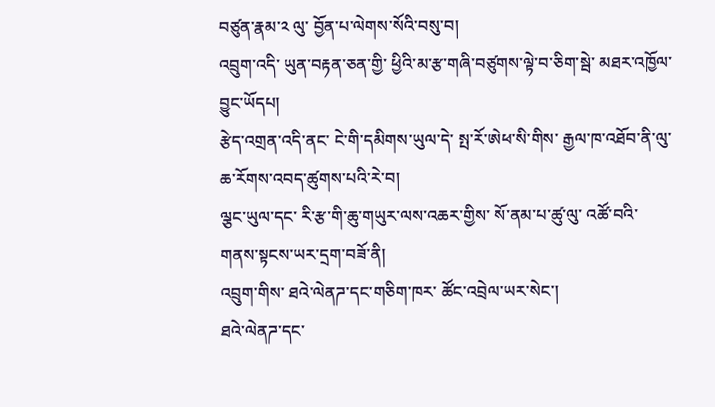བཙུན་རྣམ་༢ ལུ་ བྱོན་པ་ལེགས་སོའི་བསུ་བ།
འབྲུག་འདི་ ཡུན་བརྟན་ཅན་གྱི་ ཕྱིའི་མ་རྩ་གཞི་བཙུགས་ལྟེ་བ་ཅིག་སྦེ་ མཐར་འཁྱོལ་བྱུང་ཡོདཔ།
རྩེད་འགྲན་འདི་ནང་ ངེ་གི་དམིགས་ཡུལ་དེ་ སྤ་རོ་ཨེཕ་སི་གིས་ རྒྱལ་ཁ་འཐོབ་ནི་ལུ་ ཆ་རོགས་འབད་ཚུགས་པའི་རེ་བ།
ལྕང་ཡུལ་དང་ རི་རྩ་གི་ཆུ་གཡུར་ལས་འཆར་གྱིས་ སོ་ནམ་པ་ཚུ་ལུ་ འཚོ་བའི་གནས་སྟངས་ཡར་དྲག་བཟོ་ནི།
འབྲུག་གིས་ ཐའེ་ལེནཌ་དང་གཅིག་ཁར་ ཚོང་འབྲེལ་ཡར་སེང་།
ཐའེ་ལེནཌ་དང་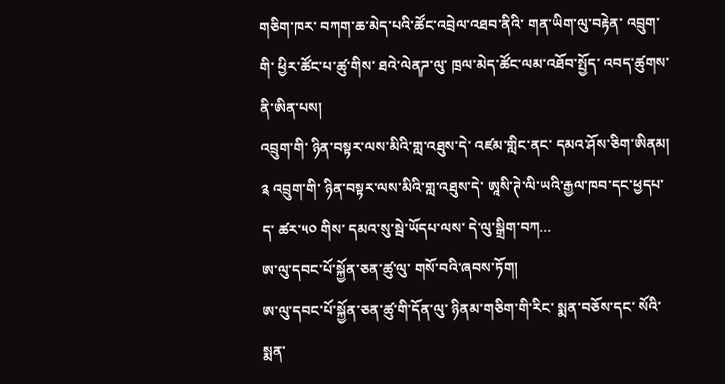གཅིག་ཁར་ བཀག་ཆ་མེད་པའི་ཚོང་འབྲེལ་འཐབ་ནིའི་ གན་ཡིག་ལུ་བརྟེན་ འབྲུག་གི་ ཕྱིར་ཚོང་པ་ཚུ་གིས་ ཐའེ་ལེནཌ་ལུ་ ཁྲལ་མེད་ཚོང་ལམ་འཐོབ་སྤྱོད་ འབད་ཚུགས་ནི་ཨིན་པས།
འབྲུག་གི་ ཉིན་བསྟར་ལས་མིའི་གླ་འཐུས་དེ་ འཛམ་གླིང་ནང་ དམའ་ཤོས་ཅིག་ཨིནམ།
༉ འབྲུག་གི་ ཉིན་བསྟར་ལས་མིའི་གླ་འཐུས་དེ་ ཨཱསི་ཊེ་ལི་ཡའི་རྒྱལ་ཁབ་དང་ཕྱདཔ་ད་ ཚར་༥༠ གིས་ དམའ་སུ་སྦེ་ཡོདཔ་ལས་ དེ་ལུ་སྒྲིག་བཀ...
ཨ་ལུ་དབང་པོ་སྐྱོན་ཅན་ཚུ་ལུ་ གསོ་བའི་ཞབས་ཏོག།
ཨ་ལུ་དབང་པོ་སྐྱོན་ཅན་ཚུ་གི་དོན་ལུ་ ཉིནམ་གཅིག་གི་རིང་ སྨན་བཅོས་དང་ སོའི་སྨན་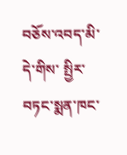བཅོས་འབད་མི་དེ་གིས་ སྤྱིར་བཏང་སྨན་ཁང་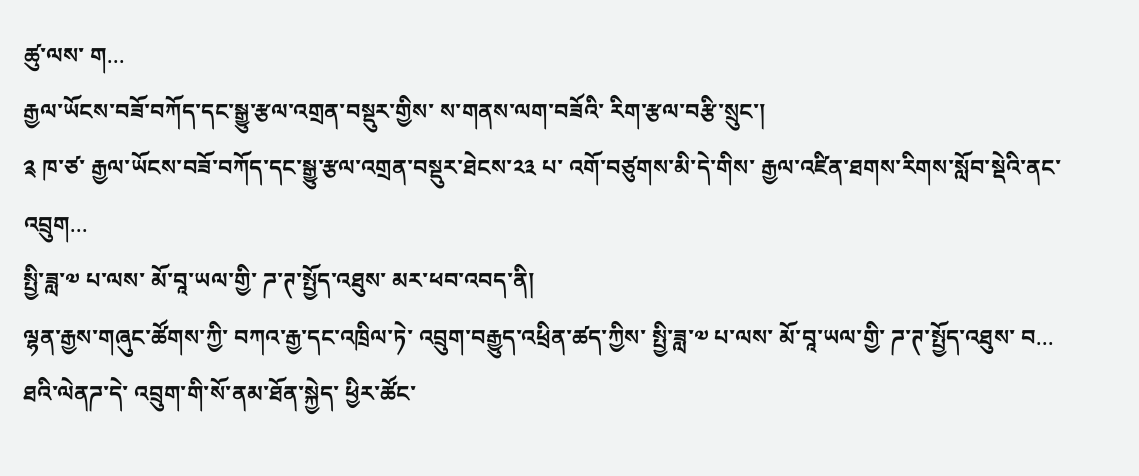ཚུ་ལས་ ག...
རྒྱལ་ཡོངས་བཟོ་བཀོད་དང་སྒྱུ་རྩལ་འགྲན་བསྡུར་གྱིས་ ས་གནས་ལག་བཟོའི་ རིག་རྩལ་བརྩི་སྲུང་།
༉ ཁ་ཙ་ རྒྱལ་ཡོངས་བཟོ་བཀོད་དང་སྒྱུ་རྩལ་འགྲན་བསྡུར་ཐེངས་༢༣ པ་ འགོ་བཙུགས་མི་དེ་གིས་ རྒྱལ་འཛིན་ཐགས་རིགས་སློབ་སྡེའི་ནང་ འབྲུག...
སྤྱི་ཟླ་༧ པ་ལས་ མོ་བཱ་ཡལ་གྱི་ ཌ་ཊ་སྤྱོད་འཐུས་ མར་ཕབ་འབད་ནི།
ལྷན་རྒྱས་གཞུང་ཚོགས་ཀྱི་ བཀའ་རྒྱ་དང་འཁྲིལ་ཏེ་ འབྲུག་བརྒྱུད་འཕྲིན་ཚད་ཀྱིས་ སྤྱི་ཟླ་༧ པ་ལས་ མོ་བཱ་ཡལ་གྱི་ ཌ་ཊ་སྤྱོད་འཐུས་ བ...
ཐའི་ལེནཌ་དེ་ འབྲུག་གི་སོ་ནམ་ཐོན་སྐྱེད་ ཕྱིར་ཚོང་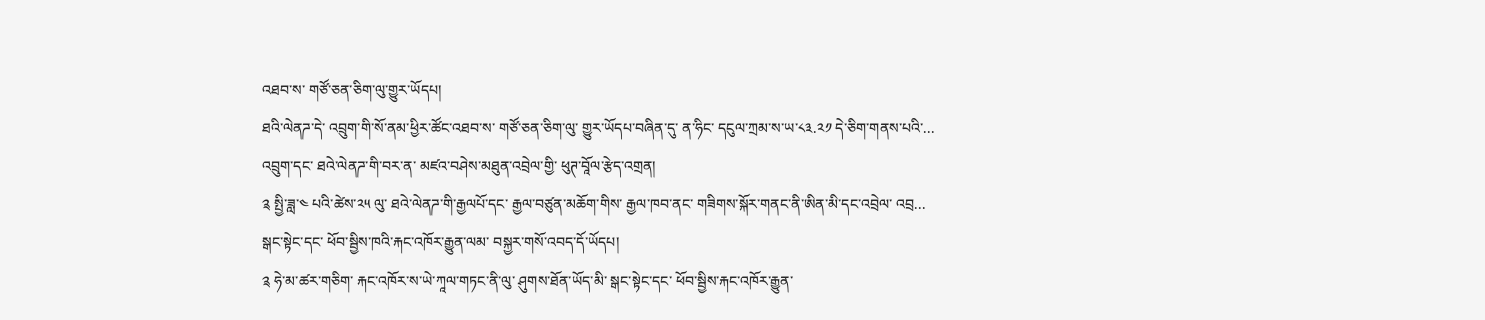འཐབ་ས་ གཙོ་ཅན་ཅིག་ལུ་གྱུར་ཡོདཔ།
ཐའི་ལེནཌ་དེ་ འབྲུག་གི་སོ་ནམ་ཕྱིར་ཚོང་འཐབ་ས་ གཙོ་ཅན་ཅིག་ལུ་ གྱུར་ཡོདཔ་བཞིན་དུ་ ན་ཧིང་ དངུལ་ཀྲམ་ས་ཡ་༨༣.༢༡ དེ་ཅིག་གནས་པའི་...
འབྲུག་དང་ ཐའེ་ལེནཌ་གི་བར་ན་ མཛའ་བཤེས་མཐུན་འབྲེལ་གྱི་ ཕུཊ་བཱོལ་རྩེད་འགྲན།
༉ སྤྱི་ཟླ་༤ པའི་ཚེས་༢༥ ལུ་ ཐའེ་ལེནཌ་གི་རྒྱལཔོ་དང་ རྒྱལ་བཙུན་མཆོག་གིས་ རྒྱལ་ཁབ་ནང་ གཟིགས་སྐོར་གནང་ནི་ཨིན་མི་དང་འབྲེལ་ འབྲ...
སྒང་སྟེང་དང་ ཕོབ་སྦྱིས་ཁའི་རྐང་འཁོར་རྒྱུན་ལམ་ བསྐྱར་གསོ་འབད་དོ་ཡོདཔ།
༉ ཧེ་མ་ཚར་གཅིག་ རྐང་འཁོར་ས་ཡེ་ཀཱལ་གཏང་ནི་ལུ་ ཤུགས་ཐོན་ཡོད་མི་ སྒང་སྟེང་དང་ ཕོབ་སྦྱིས་རྐང་འཁོར་རྒྱུན་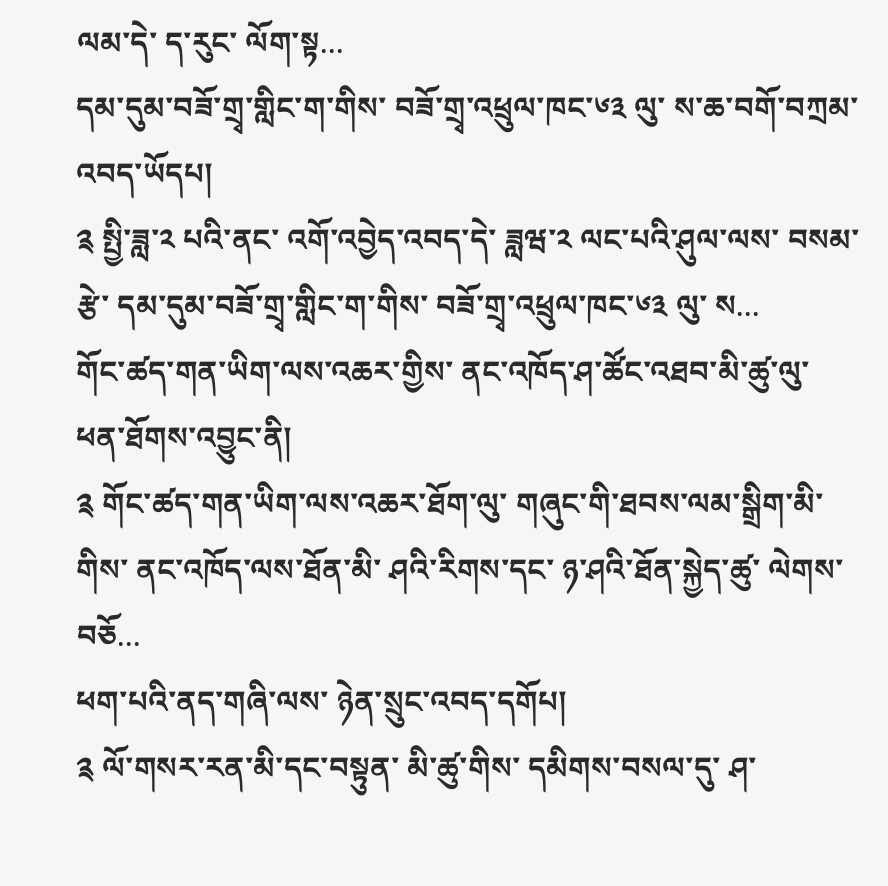ལམ་དེ་ ད་རུང་ ལོག་སྟ...
དམ་དུམ་བཟོ་གྲྭ་གླིང་ག་གིས་ བཟོ་གྲྭ་འཕྲུལ་ཁང་༦༣ ལུ་ ས་ཆ་བགོ་བཀྲམ་འབད་ཡོདཔ།
༉ སྤྱི་ཟླ་༢ པའི་ནང་ འགོ་འབྱེད་འབད་དེ་ ཟླཝ་༢ ལང་པའི་ཤུལ་ལས་ བསམ་རྩེ་ དམ་དུམ་བཟོ་གྲྭ་གླིང་ག་གིས་ བཟོ་གྲྭ་འཕྲུལ་ཁང་༦༣ ལུ་ ས...
གོང་ཚད་གན་ཡིག་ལས་འཆར་གྱིས་ ནང་འཁོད་ཤ་ཚོང་འཐབ་མི་ཚུ་ལུ་ ཕན་ཐོགས་འབྱུང་ནི།
༉ གོང་ཚད་གན་ཡིག་ལས་འཆར་ཐོག་ལུ་ གཞུང་གི་ཐབས་ལམ་སྒྲིག་མི་གིས་ ནང་འཁོད་ལས་ཐོན་མི་ ཤའི་རིགས་དང་ ཉ་ཤའི་ཐོན་སྐྱེད་ཚུ་ ལེགས་བཅོ...
ཕག་པའི་ནད་གཞི་ལས་ ཉེན་སྲུང་འབད་དགོཔ།
༉ ལོ་གསར་རན་མི་དང་བསྟུན་ མི་ཚུ་གིས་ དམིགས་བསལ་དུ་ ཤ་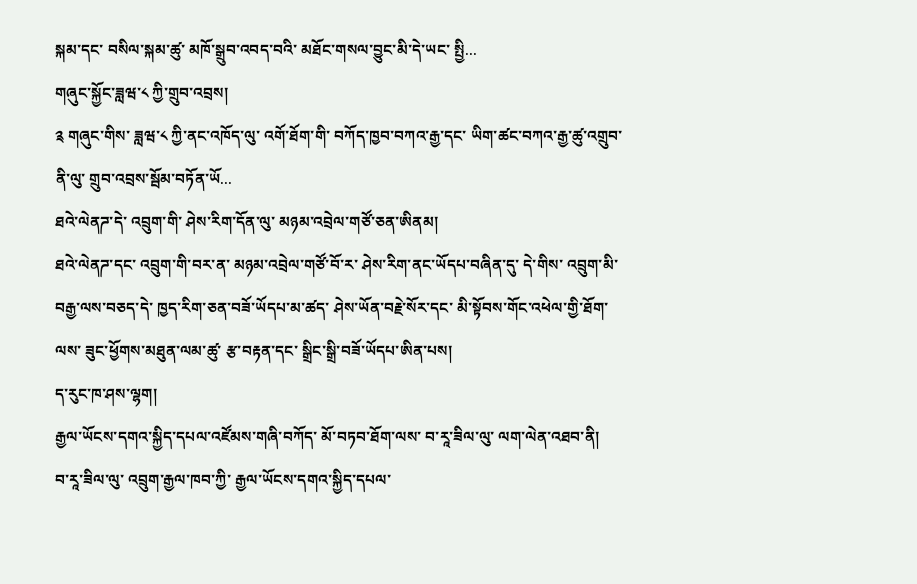སྐམ་དང་ བསིལ་སྐམ་ཚུ་ མཁོ་སྒྲུབ་འབད་བའི་ མཐོང་གསལ་བྱུང་མི་དེ་ཡང་ སྤྱི...
གཞུང་སྐྱོང་ཟླཝ་༨ ཀྱི་གྲུབ་འབྲས།
༉ གཞུང་གིས་ ཟླཝ་༨ ཀྱི་ནང་འཁོད་ལུ་ འགོ་ཐོག་གི་ བཀོད་ཁྱབ་བཀའ་རྒྱ་དང་ ཡིག་ཚང་བཀའ་རྒྱ་ཚུ་འགྲུབ་ནི་ལུ་ གྲུབ་འབྲས་སྦོམ་བཏོན་ཡོ...
ཐའེ་ལེནཌ་དེ་ འབྲུག་གི་ ཤེས་རིག་དོན་ལུ་ མཉམ་འབྲེལ་གཙོ་ཅན་ཨིནམ།
ཐའེ་ལེནཌ་དང་ འབྲུག་གི་བར་ན་ མཉམ་འབྲེལ་གཙོ་བོ་ར་ ཤེས་རིག་ནང་ཡོདཔ་བཞིན་དུ་ དེ་གིས་ འབྲུག་མི་བརྒྱ་ལས་བཅད་དེ་ ཁྱད་རིག་ཅན་བཟོ་ཡོདཔ་མ་ཚད་ ཤེས་ཡོན་བརྗེ་སོར་དང་ མི་སྟོབས་གོང་འཕེལ་གྱི་ཐོག་ལས་ ཟུང་ཕྱོགས་མཐུན་ལམ་ཚུ་ རྩ་བརྟན་དང་ སྒྲིང་སྒྲི་བཟོ་ཡོདཔ་ཨིན་པས།
ད་རུང་ཁ་ཤས་ལྷག།
རྒྱལ་ཡོངས་དགའ་སྐྱིད་དཔལ་འཛོམས་གཞི་བཀོད་ མོ་བཏབ་ཐོག་ལས་ བ་རཱ་ཟིལ་ལུ་ ལག་ལེན་འཐབ་ནི།
བ་རཱ་ཟིལ་ལུ་ འབྲུག་རྒྱལ་ཁབ་ཀྱི་ རྒྱལ་ཡོངས་དགའ་སྐྱིད་དཔལ་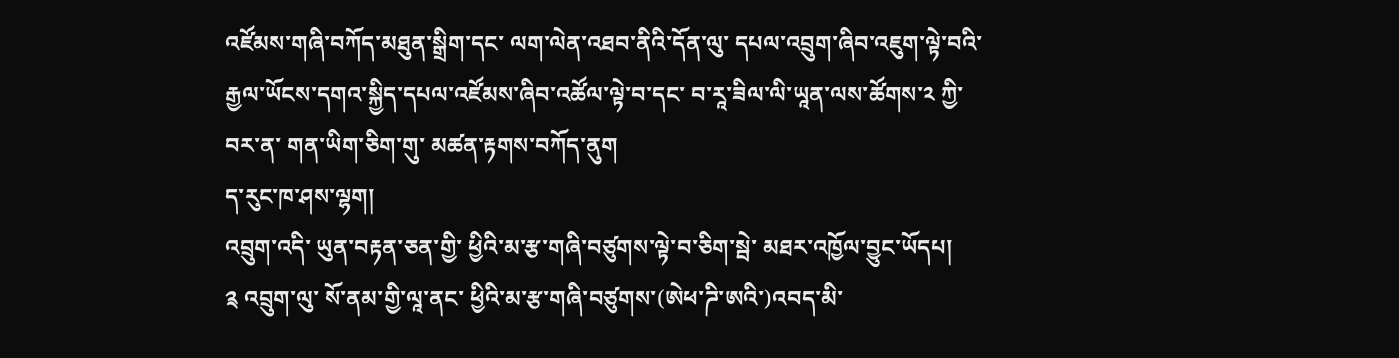འཛོམས་གཞི་བཀོད་མཐུན་སྒྲིག་དང་ ལག་ལེན་འཐབ་ནིའི་དོན་ལུ་ དཔལ་འབྲུག་ཞིབ་འཇུག་ལྟེ་བའི་ རྒྱལ་ཡོངས་དགའ་སྐྱིད་དཔལ་འཛོམས་ཞིབ་འཚོལ་ལྟེ་བ་དང་ བ་རཱ་ཟིལ་ལི་ཡཱན་ལས་ཚོགས་༢ ཀྱི་བར་ན་ གན་ཡིག་ཅིག་གུ་ མཚན་རྟགས་བཀོད་ནུག
ད་རུང་ཁ་ཤས་ལྷག།
འབྲུག་འདི་ ཡུན་བརྟན་ཅན་གྱི་ ཕྱིའི་མ་རྩ་གཞི་བཙུགས་ལྟེ་བ་ཅིག་སྦེ་ མཐར་འཁྱོལ་བྱུང་ཡོདཔ།
༉ འབྲུག་ལུ་ སོ་ནམ་གྱི་ལཱ་ནང་ ཕྱིའི་མ་རྩ་གཞི་བཙུགས་(ཨེཕ་ཌི་ཨའི་)འབད་མི་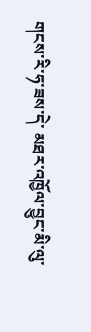གངས་རི་ཧ་ཟས་དེ་ མཐར་འཁྱོལ་བྱུང་མི་ལུ་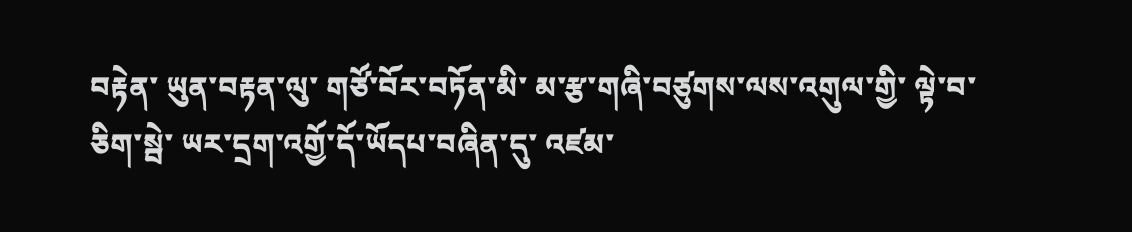བརྟེན་ ཡུན་བརྟན་ལུ་ གཙོ་བོར་བཏོན་མི་ མ་རྩ་གཞི་བཙུགས་ལས་འགུལ་གྱི་ ལྟེ་བ་ཅིག་སྦེ་ ཡར་དྲག་འགྱོ་དོ་ཡོདཔ་བཞིན་དུ་ འཛམ་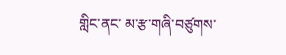གླིང་ནང་ མ་རྩ་གཞི་བཙུགས་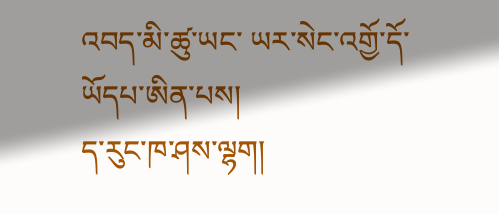འབད་མི་ཚུ་ཡང་ ཡར་སེང་འགྱོ་དོ་ཡོདཔ་ཨིན་པས།
ད་རུང་ཁ་ཤས་ལྷག།